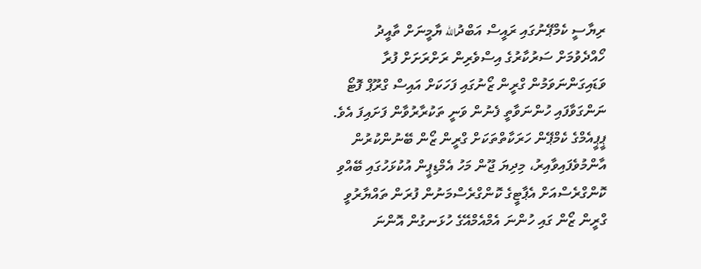ރިޔާސީ ކެމްޕޭނުގައި ރައީސް އަބްދުالله ޔާމީނަށް ތާއީދު ހޯއްދެވުމަށް ސަރުކާރުގެ އިސްވެރިން ރަށްރަށަށް ފުރާ ވަޑައިގަންނަވަމުން ގްރީން ޒޯނުގައި ފަހަކަށް އައިސް ގްރޫޕް ފޮޓޯ ނަންގަވާފައި ހުންނަވާތީ ފެނުން ވަނީ ތަކުރާރުވާން ފަށައިފަ އެވެ.
ޕީޕީއެމްގެ ކެމްޕޭން ހަރަކާތްތަކަށް ގްރީން ޒޯން ބޭނުންކުރުން އާންމުވެފައިވާއިރު، މިދިޔަ ޖޫން މަހު އެމްޑިޕީން އުކުޅަހުގައި ބޭއްވި ކޮންގްރެސްއަށް އެޕާޓީގެ ކޮންގްރެސްމަނުން ފުރަން ތައްޔާރުވީ ގްރީން ޒޯން ގައި ހުންނަ އެމްއެމްއޭގެ ހުޅަނގުން އޮންނަ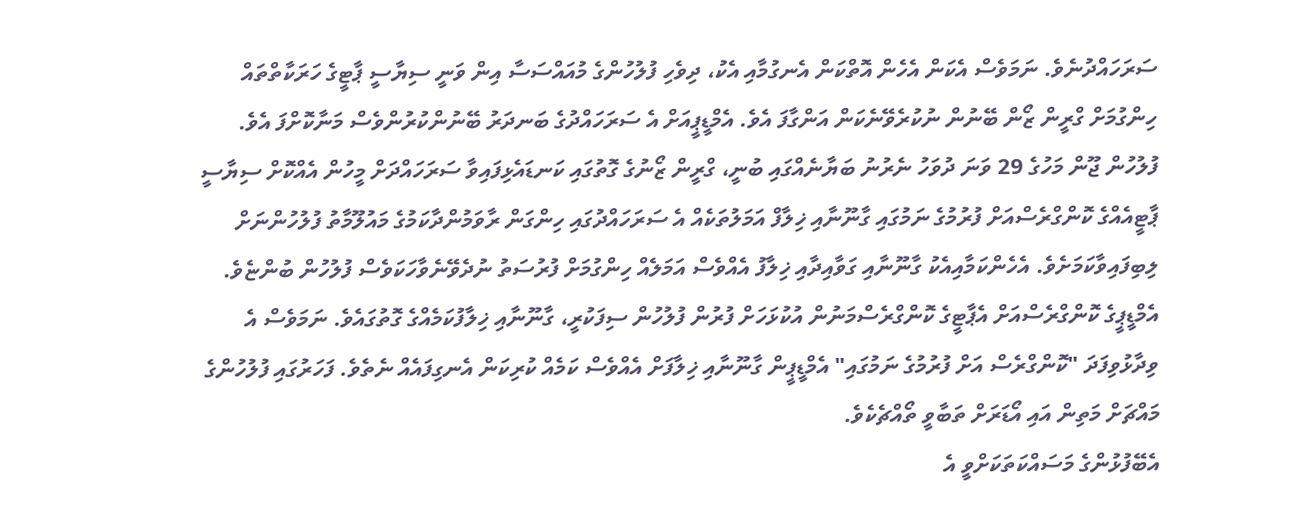ސަރަހައްދުނެވެ. ނަމަވެސް އެކަން އެހެން އޮތްކަން އެނގުމާއި އެކު، ދިވެހި ފުލުހުންގެ މުއައްސަސާ އިން ވަނީ ސިޔާސީ ޕާޓީގެ ހަރަކާތްތައް ހިންގުމަށް ގްރީން ޒޯން ބޭނުން ނުކުރެވޭނެކަން އަންގާފަ އެވެ. އެމްޑީޕީއަށް އެ ސަރަހައްދުގެ ބަނދަރު ބޭނުންކުރުންވެސް މަނާކޮށްފަ އެވެ.
ފުލުހުން ޖޫން މަހުގެ 29 ވަނަ ދުވަހު ނެރުނު ބަޔާނެއްގައި ބުނީ، ގްރީން ޒޯނުގެ ގޮތުގައި ކަނޑައެޅިފައިވާ ސަރަހައްދަށް މީހުން އެއްކޮށް ސިޔާސީ ޕާޓީއެއްގެ ކޮންގްރެސްއަށް ފުރުމުގެ ނަމުގައި ގާނޫނާއި ޚިލާފް އަމަލުތަކެއް އެ ސަރަހައްދުގައި ހިންގަން ރާވަމުންދާކަމުގެ މައުލޫމާތު ފުލުހުންނަށް ލިބިފައިވާކަމަށެވެ. އެހެންކަމާއިއެކު ގާނޫނާއި ގަވާއިދާއި ޚިލާފު އެއްވެސް އަމަލެއް ހިންގުމަށް ފުރުސަތު ނުދެވޭނެވާހަކަވެސް ފުލުހުން ބުންޏެވެ.
އެމްޑީޕީގެ ކޮންގްރެސްއަށް އެޕާޓީގެ ކޮންގްރެސްމަނުން އުކުޅަހަށް ފުރުން ފުލުހުން ސިފަކުރީ، ގާނޫނާއި ޚިލާފުކަމެއްގެ ގޮތުގައެވެ. ނަމަވެސް އެ ވިދާޅުވިފަދަ "ކޮންގްރެސް އަށް ފުރުމުގެ ނަމުގައި" އެމްޑީޕީން ގާނޫނާއި ޚިލާފަށް އެއްވެސް ކަމެއް ކުރިކަން އެނގިފައެއް ނެތެވެ. ފަހަރުގައި ފުލުހުންގެ މައްޗަށް މަތިން އައި އޯޑަރަށް ތަބާވީ ތޯއްޗެކެވެ.
އެބޭފުޅުންގެ މަސައްކަތަކަށްވީ އެ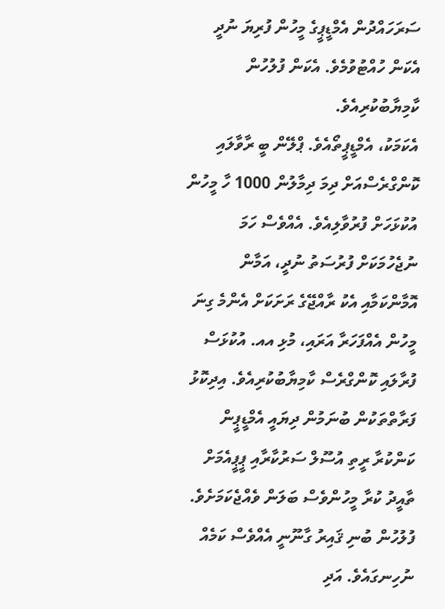ސަރަހައްދުން އެމްޑީޕީގެ މީހުން ފުރިޔަ ނުދީ އެކަން ހުއްޓުވުމެވެ. އެކަން ފުލުހުން ކާމިޔާބުކުރިއެވެ.
އެކަމަކު، އެމްޑީޕީތޯއެވެ. ޕްލޭން ބީ ރާވާލައި ކޮންގްރެސްއަށް ދިމަ ދިމާލުން 1000 ހާ މީހުން އުކުޅަހަށް ފުރުވާލިއެވެ. އެއްވެސް ހަމަ ނުޖެހުމަކަށް ފުރުސަތު ނުދީ، އަމާން އޮމާންކަމާއި އެކު ރާއްޖޭގެ ރަށަކަށް އެންމެ ގިނަ މީހުން އެއްފަހަރާ އަރައި، މުޅި އއ. އުކުޅަސް ފުރާލައި ކޮންގްރެސް ކާމިޔާބުކުރިއެވެ. އިދިކޮޅު ފަރާތްތަކުން ބުނަމުން ދިޔައީ އެމްޑީޕީން ކަންކުރާ ރީތި އުސޫލް ސަރުކާރާއި ޕީޕީއެމަށް ތާއީދު ކުރާ މީހުންވެސް ބަލަން ވެއްޖެކަމަށެވެ.
ފުލުހުން ބުނި ޤައިރު ގާނޫނީ އެއްވެސް ކަމެއް ނުހިނގައެވެ. އަދި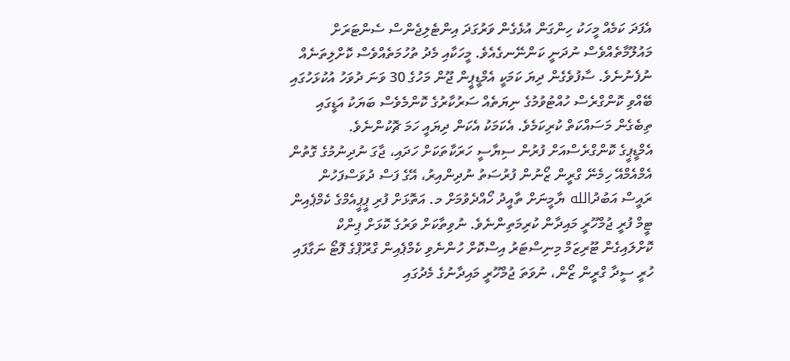އެފަދަ ކަމެއް މީހަކު ހިންގަން އުޅެގެން ވަރުގަދަ އިންޓެލިޖެންސް ސެންޓަރަށް މައުލޫމާތެއްވެސް ނުދަނީ ކަންނޭނގެއެވެ. މީހަކާއި މެދު ތުހުމަތެއްވެސް ކޮށްލިތަނެއް ނުފެނުނެވެ. ސާފުވެގެން ދިޔަ ކަމަކީ އެމްޑީޕީން ޖޫން މަހުގެ 30 ވަނަ ދުވަހު އުކުޅަހުގައި ބޭއްވި ކޮންގްރެސް ހުއްޓުވުމުގެ ނިޔަތެއް ސަރުކާރުގެ ކޮންމެވެސް ބަޔަކު އަޑީގައި ތިބެގެން މަސައްކަތް ކުރިކަމެވެ. އެކަމަކު އެކަން ދިޔައީ ހަމަ ޗޮކުންނެވެ.
އެމްޑީޕީގެ ކޮންގްރެސްއަށް ފުރުން ސިޔާސީ ހަރަކާތަކަށް ހަދައި، ޖާގަ ނުދިނުމުގެ ގޮތުން އެމްއެމްއޭ ހިމެނޭ ގްރީން ޒޯނުން ފުރުސަތު ނުދިންއިރު، އޭގެ ފަސް ދުވަސްފަހުން ރައީސް އަބުދުالله ޔާމީނަށް ތާއީދު ހޯއްދެވުމަށް މ. އަތޮޅަށް ފުރި ޕީޕީއެމްގެ ކެމްޕެއިން ޓީމް ފުރީ ޖުމްހޫރީ މައިދާން ކުރިމަތިންނެވެ. ނުވިތާކަށް ވަރުގެ ކޮޅަށް ޕިންކް ކޮށްލައިގެން ޓޫރިޒަމް މިނިސްޓަރު އިސްކޮށް ހުންނެވި ކެމްޕެއިން ގްރޫޕްގެ ފޮޓޯ ނަގާފައި ހުރީ ސީދާ ގްރީން ޒޯން، ނުވަތަ ޖުމްހޫރީ މައިދާނުގެ މެދުގައި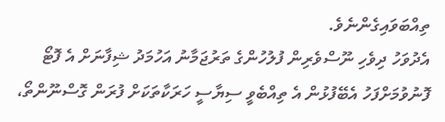ތިއްބަވައިގެންނެވެ.
އެދުވަހު ދިވެހި ނޫސްވެރިން ފުލުހުންގެ ތަރުޖަމާނު އަހުމަދު ޝިފާނަށް އެ ފޮޓޯ ފޮނުވުމަށްފަހު އެބޭފުޅުން އެ ތިއްބެވީ ސިޔާސީ ހަރަކާތަކަށް ފުރަން ގޮސްނޫންތޯ،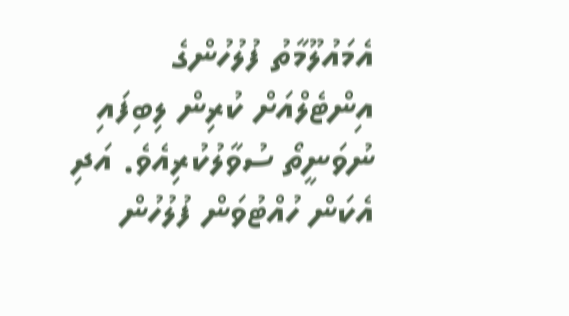އެމައުލޫމާތު ފުލުހުންގެ އިންޓެލްއަށް ކުރިން ލިބިފައި ނުވަނީތޯ ސުވާލުކުރިއެވެ. އަދި އެކަން ހުއްޓުވަން ފުލުހުން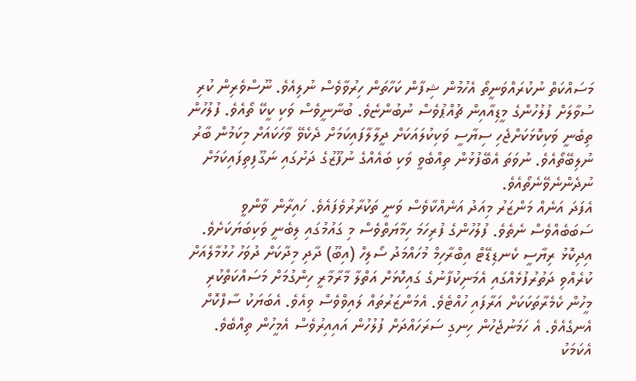މަސައްކަތް ނުކުރައްވަނީތޯ އެހުމުން ޝިފާން ކަހާތަން ހިރުވާވެސް ނުލިއެވެ. ނޫސްވެރިން ކުރި ސުވާލަށް ފުލުހުންގެ މީޑިއާއިން ޗުއްޕުވެސް ނުބުންޏެވެ. ބުނާނީވެސް ވަކި ކީކޭ ތޯއެވެ. ފުލުހުން ތިބެނީ ވަކިކޮޅަކަށްޖެހި ސިޔާސީ ވަކިކުލައަކަށް ދީލާލާފައިކަމަށް ދެކެވޭ ވާހަކައަށް މިކަމުން ބާރު ނުލިބޭތޯއެވެ. ނުވަތަ އެބޭފުޅުން ތިއްބެވީ ވަކި ބައެއްގެ ނުފޫޒުގެ ދަށުގައި ނަގޫފިތިފައިކަމަށް ނުދެންނެވޭނެތޯއެވެ.
އެފަދަ އަނެއް މަންޒަރު މިއަދު އަނެއްކާވެސް ވަނީ ތަކުރާރުވެފައެވެ. ހައިރާން ވާންވީ ސަބަބެއްވެސް ނެތެވެ. ފުލުހުންގެ ފުރިހަމަ ހިމާޔަތްވެސް މި ގައުމުގައި ލިބެނީ ވަކިބަޔަކަށެވެ.
އިދިކޮޅު ރިޔާސީ ކެނޑިޑޭޓް އިބްރާހިމް މުހައްމަދު ސޯލިހް (އިބޫ) ދާދި މިދާކަށް ދުވަހު ހުޅުމާލެއަށް ކުރެއްވި ދަތުރުފުޅެއްގައި އެމަނިކުފާނުގެ ގައިކޮޅަށް އަތްލާ މާރާމާރީ ހިންގުމަށް މަސައްކަތްކުރި މީހުން ކެމެރާތަކަކަށް އަރާފައި ހުއްޓެވެ. އެމަންޒަރުތައް ލައިވްވެސް ވިއެވެ. އެބަޔަކު ސާފްކޮށް އެނގެއެވެ. އެ ހަމަނުޖެހުން ހިނގި ސަރަހައްދަށް ފުލުހުން އައިއިރުވެސް އެމީހުން ތިއްބެވެ. އެކަމަކު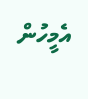އެމީހުން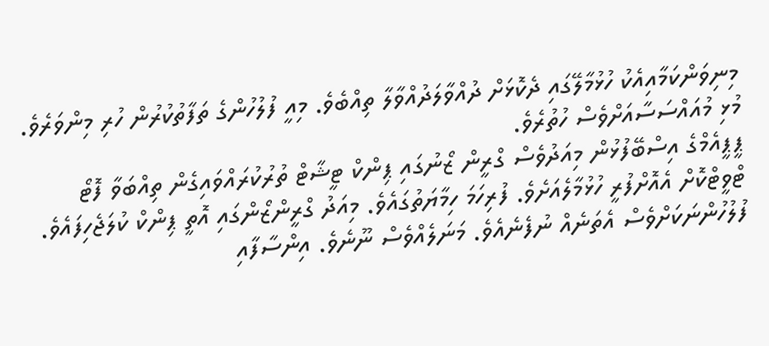މިނިވަންކަމާއިއެކު ހުޅުމާލޭގައި ދެކޮޅަށް ދުއްވާލަދުއްވާލާ ތިއްބެވެ. މިއީ ފުލުހުންގެ ތަފާތުކުރުން ހުރި މިންވަރެވެ. މުޅި މުއައްސަސާއަށްވެސް ހުތުރެވެ.
ޕީޕީއެމްގެ އިސްބޭފުޅުން މިއަދުވެސް ގްރީން ޒޯނުގައި ޕިންކް ޓީޝާޓް ތުރުކުރައްވައިގެން ތިއްބަވާ ފޮޓޯ ޓްވީޓްކޮށް އެއޮށްފުރީ ހުޅުމާލެއަށެވެ. ފުރިހަމަ ހިމާޔަތުގައެވެ. މިއަދު ގްރީންޒޯންގައި އޮތީ ޕިންކް ކުލަޖެހިފައެވެ. ފުލުހުންނަކަށްވެސް އެތަނެއް ނުފެނެއެވެ. މަނަލެއްވެސް ނޫނެވެ. އިންސާފާއި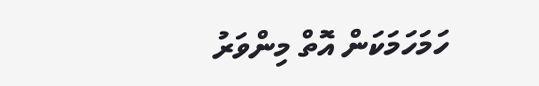ހަމަހަމަކަން އޮތް މިންވަރު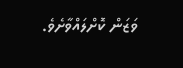ވަޒަން ކޮށްލައްވާށެވެ.